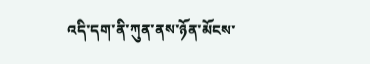འདི་དག་ནི་ཀུན་ནས་ཉོན་མོངས་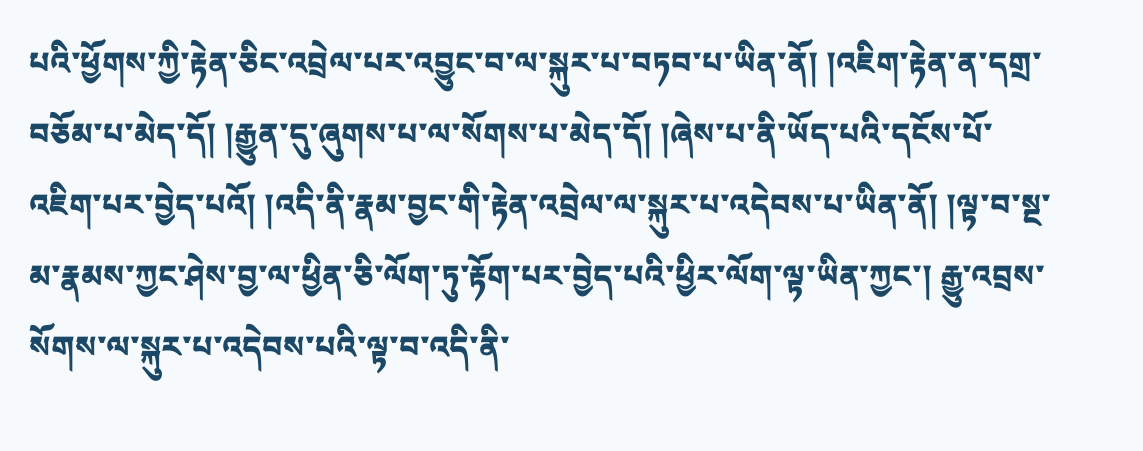པའི་ཕྱོགས་ཀྱི་རྟེན་ཅིང་འབྲེལ་པར་འབྱུང་བ་ལ་སྐུར་པ་བཏབ་པ་ཡིན་ནོ། །འཇིག་རྟེན་ན་དགྲ་བཅོམ་པ་མེད་དོ། །རྒྱུན་དུ་ཞུགས་པ་ལ་སོགས་པ་མེད་དོ། །ཞེས་པ་ནི་ཡོད་པའི་དངོས་པོ་འཇིག་པར་བྱེད་པའོ། །འདི་ནི་རྣམ་བྱང་གི་རྟེན་འབྲེལ་ལ་སྐུར་པ་འདེབས་པ་ཡིན་ནོ། །ལྟ་བ་སྔ་མ་རྣམས་ཀྱང་ཤེས་བྱ་ལ་ཕྱིན་ཅི་ལོག་ཏུ་རྟོག་པར་བྱེད་པའི་ཕྱིར་ལོག་ལྟ་ཡིན་ཀྱང་། རྒྱུ་འབྲས་སོགས་ལ་སྐུར་པ་འདེབས་པའི་ལྟ་བ་འདི་ནི་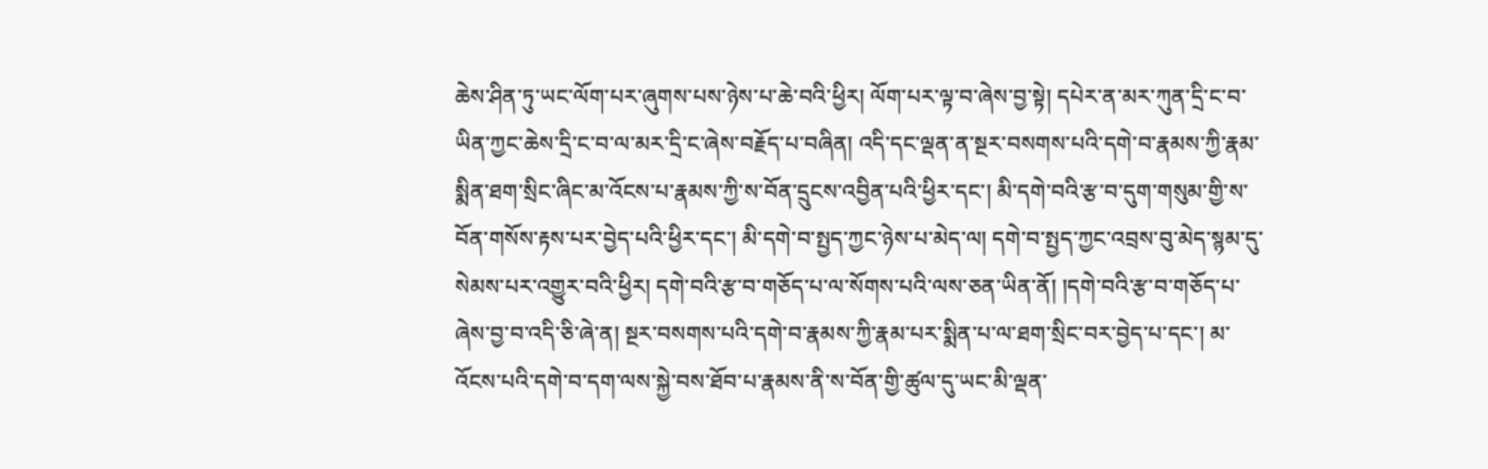ཆེས་ཤིན་ཏུ་ཡང་ལོག་པར་ཞུགས་པས་ཉེས་པ་ཆེ་བའི་ཕྱིར། ལོག་པར་ལྟ་བ་ཞེས་བྱ་སྟེ། དཔེར་ན་མར་ཀུན་དྲི་ང་བ་ཡིན་ཀྱང་ཆེས་དྲི་ང་བ་ལ་མར་དྲི་ང་ཞེས་བརྗོད་པ་བཞིན། འདི་དང་ལྡན་ན་སྔར་བསགས་པའི་དགེ་བ་རྣམས་ཀྱི་རྣམ་སྨིན་ཐག་སྲིང་ཞིང་མ་འོངས་པ་རྣམས་ཀྱི་ས་བོན་དྲུངས་འབྱིན་པའི་ཕྱིར་དང་། མི་དགེ་བའི་རྩ་བ་དུག་གསུམ་གྱི་ས་བོན་གསོས་རྟས་པར་བྱེད་པའི་ཕྱིར་དང་། མི་དགེ་བ་སྤྱད་ཀྱང་ཉེས་པ་མེད་ལ། དགེ་བ་སྤྱད་ཀྱང་འབྲས་བུ་མེད་སྙམ་དུ་སེམས་པར་འགྱུར་བའི་ཕྱིར། དགེ་བའི་རྩ་བ་གཅོད་པ་ལ་སོགས་པའི་ལས་ཅན་ཡིན་ནོ། །དགེ་བའི་རྩ་བ་གཅོད་པ་ཞེས་བྱ་བ་འདི་ཅི་ཞེ་ན། སྔར་བསགས་པའི་དགེ་བ་རྣམས་ཀྱི་རྣམ་པར་སྨིན་པ་ལ་ཐག་སྲིང་བར་བྱེད་པ་དང་། མ་འོངས་པའི་དགེ་བ་དག་ལས་སྐྱེ་བས་ཐོབ་པ་རྣམས་ནི་ས་བོན་གྱི་ཚུལ་དུ་ཡང་མི་ལྡན་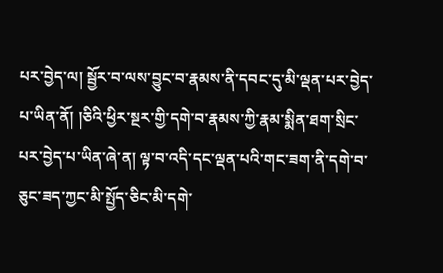པར་བྱེད་ལ། སྦྱོར་བ་ལས་བྱུང་བ་རྣམས་ནི་དབང་དུ་མི་ལྡན་པར་བྱེད་པ་ཡིན་ནོ། །ཅིའི་ཕྱིར་སྔར་གྱི་དགེ་བ་རྣམས་ཀྱི་རྣམ་སྨིན་ཐག་སྲིང་པར་བྱེད་པ་ཡིན་ཞེ་ན། ལྟ་བ་འདི་དང་ལྡན་པའི་གང་ཟག་ནི་དགེ་བ་ཅུང་ཟད་ཀྱང་མི་སྤྱོད་ཅིང་མི་དགེ་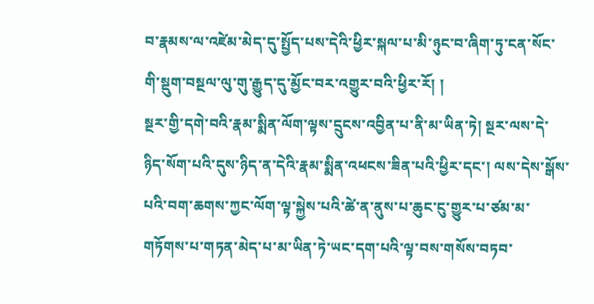བ་རྣམས་ལ་འཛེམ་མེད་དུ་སྤྱོད་པས་དེའི་ཕྱིར་སྐལ་པ་མི་ཉུང་བ་ཞིག་ཏུ་ངན་སོང་གི་སྡུག་བསྔལ་ལུ་གུ་རྒྱུད་དུ་མྱོང་བར་འགྱུར་བའི་ཕྱིར་རོ། །
སྔར་གྱི་དགེ་བའི་རྣམ་སྨིན་ལོག་ལྟས་དྲུངས་འབྱིན་པ་ནི་མ་ཡིན་ཏེ། སྔར་ལས་དེ་ཉིད་སོག་པའི་དུས་ཉིད་ན་དེའི་རྣམ་སྨིན་འཕངས་ཟིན་པའི་ཕྱིར་དང་། ལས་དེས་སྒོས་པའི་བག་ཆགས་ཀྱང་ལོག་ལྟ་སྐྱེས་པའི་ཚེ་ན་ནུས་པ་ཆུང་ངུ་གྱུར་པ་ཙམ་མ་གཏོགས་པ་གཏན་མེད་པ་མ་ཡིན་ཏེ་ཡང་དག་པའི་ལྟ་བས་གསོས་བཏབ་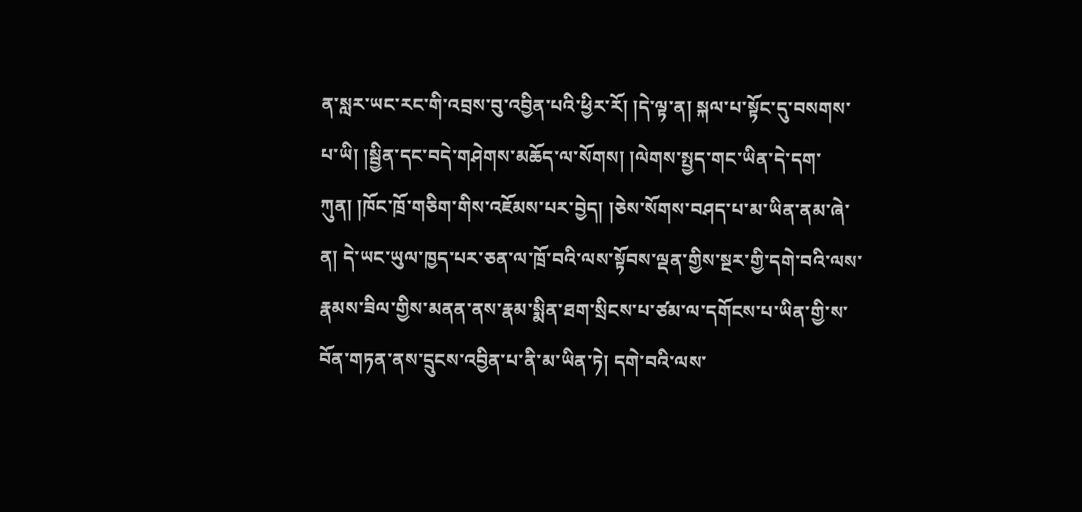ན་སླར་ཡང་རང་གི་འབྲས་བུ་འབྱིན་པའི་ཕྱིར་རོ། །དེ་ལྟ་ན། སྐལ་པ་སྟོང་དུ་བསགས་པ་ཡི། །སྦྱིན་དང་བདེ་གཤེགས་མཆོད་ལ་སོགས། །ལེགས་སྤྱད་གང་ཡིན་དེ་དག་ཀུན། །ཁོང་ཁྲོ་གཅིག་གིས་འཇོམས་པར་བྱེད། །ཅེས་སོགས་བཤད་པ་མ་ཡིན་ནམ་ཞེ་ན། དེ་ཡང་ཡུལ་ཁྱད་པར་ཅན་ལ་ཁྲོ་བའི་ལས་སྟོབས་ལྡན་གྱིས་སྔར་གྱི་དགེ་བའི་ལས་རྣམས་ཟིལ་གྱིས་མནན་ནས་རྣམ་སྨིན་ཐག་སྲིངས་པ་ཙམ་ལ་དགོངས་པ་ཡིན་གྱི་ས་བོན་གཏན་ནས་དྲུངས་འབྱིན་པ་ནི་མ་ཡིན་ཏེ། དགེ་བའི་ལས་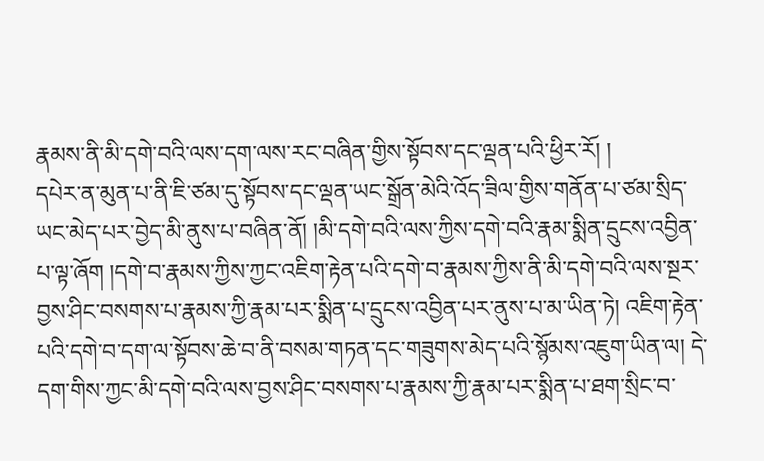རྣམས་ནི་མི་དགེ་བའི་ལས་དག་ལས་རང་བཞིན་གྱིས་སྟོབས་དང་ལྡན་པའི་ཕྱིར་རོ། །
དཔེར་ན་མུན་པ་ནི་ཇི་ཙམ་དུ་སྟོབས་དང་ལྡན་ཡང་སྒྲོན་མེའི་འོད་ཟིལ་གྱིས་གནོན་པ་ཙམ་སྲིད་ཡང་མེད་པར་བྱེད་མི་ནུས་པ་བཞིན་ནོ། །མི་དགེ་བའི་ལས་ཀྱིས་དགེ་བའི་རྣམ་སྨིན་དྲུངས་འབྱིན་པ་ལྟ་ཞོག །དགེ་བ་རྣམས་ཀྱིས་ཀྱང་འཇིག་རྟེན་པའི་དགེ་བ་རྣམས་ཀྱིས་ནི་མི་དགེ་བའི་ལས་སྔར་བྱས་ཤིང་བསགས་པ་རྣམས་ཀྱི་རྣམ་པར་སྨིན་པ་དྲུངས་འབྱིན་པར་ནུས་པ་མ་ཡིན་ཏེ། འཇིག་རྟེན་པའི་དགེ་བ་དག་ལ་སྟོབས་ཆེ་བ་ནི་བསམ་གཏན་དང་གཟུགས་མེད་པའི་སྙོམས་འཇུག་ཡིན་ལ། དེ་དག་གིས་ཀྱང་མི་དགེ་བའི་ལས་བྱས་ཤིང་བསགས་པ་རྣམས་ཀྱི་རྣམ་པར་སྨིན་པ་ཐག་སྲིང་བ་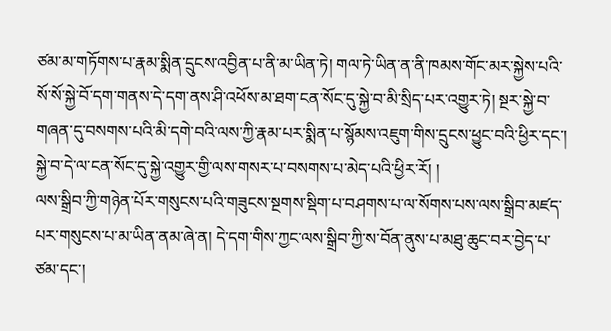ཙམ་མ་གཏོགས་པ་རྣམ་སྨིན་དྲུངས་འབྱིན་པ་ནི་མ་ཡིན་ཏེ། གལ་ཏེ་ཡིན་ན་ནི་ཁམས་གོང་མར་སྐྱེས་པའི་སོ་སོ་སྐྱེ་བོ་དག་གནས་དེ་དག་ནས་ཤི་འཕོས་མ་ཐག་ངན་སོང་དུ་སྐྱེ་བ་མི་སྲིད་པར་འགྱུར་ཏེ། སྔར་སྐྱེ་བ་གཞན་དུ་བསགས་པའི་མི་དགེ་བའི་ལས་ཀྱི་རྣམ་པར་སྨིན་པ་སྙོམས་འཇུག་གིས་དྲུངས་ཕྱུང་བའི་ཕྱིར་དང་། སྐྱེ་བ་དེ་ལ་ངན་སོང་དུ་སྐྱེ་འགྱུར་གྱི་ལས་གསར་པ་བསགས་པ་མེད་པའི་ཕྱིར་རོ། །
ལས་སྒྲིབ་ཀྱི་གཉེན་པོར་གསུངས་པའི་གཟུངས་སྔགས་སྡིག་པ་བཤགས་པ་ལ་སོགས་པས་ལས་སྒྲིབ་མཛད་པར་གསུངས་པ་མ་ཡིན་ནམ་ཞེ་ན། དེ་དག་གིས་ཀྱང་ལས་སྒྲིབ་ཀྱི་ས་བོན་ནུས་པ་མཐུ་ཆུང་བར་བྱེད་པ་ཙམ་དང་།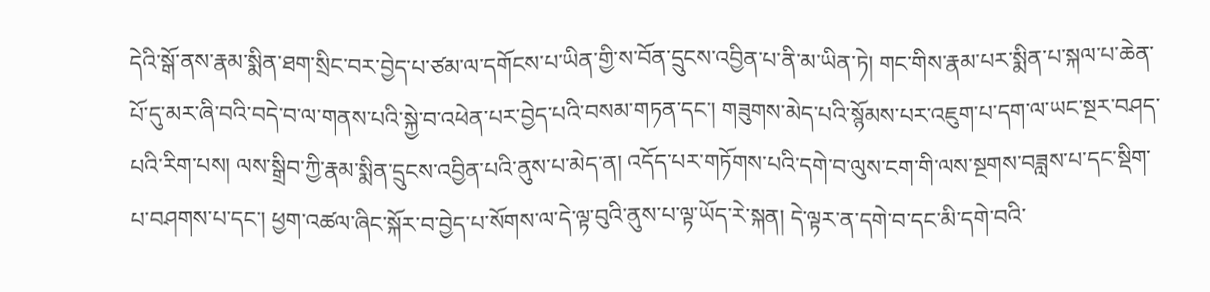དེའི་སྒོ་ནས་རྣམ་སྨིན་ཐག་སྲིང་བར་བྱེད་པ་ཙམ་ལ་དགོངས་པ་ཡིན་གྱི་ས་བོན་དྲུངས་འབྱིན་པ་ནི་མ་ཡིན་ཏེ། གང་གིས་རྣམ་པར་སྨིན་པ་སྐལ་པ་ཆེན་པོ་དུ་མར་ཞི་བའི་བདེ་བ་ལ་གནས་པའི་སྐྱེ་བ་འཕེན་པར་བྱེད་པའི་བསམ་གཏན་དང་། གཟུགས་མེད་པའི་སྙོམས་པར་འཇུག་པ་དག་ལ་ཡང་སྔར་བཤད་པའི་རིག་པས། ལས་སྒྲིབ་ཀྱི་རྣམ་སྨིན་དྲུངས་འབྱིན་པའི་ནུས་པ་མེད་ན། འདོད་པར་གཏོགས་པའི་དགེ་བ་ལུས་ངག་གི་ལས་སྔགས་བཟླས་པ་དང་སྡིག་པ་བཤགས་པ་དང་། ཕྱག་འཚལ་ཞིང་སྐོར་བ་བྱེད་པ་སོགས་ལ་དེ་ལྟ་བུའི་ནུས་པ་ལྟ་ཡོད་རེ་སྐན། དེ་ལྟར་ན་དགེ་བ་དང་མི་དགེ་བའི་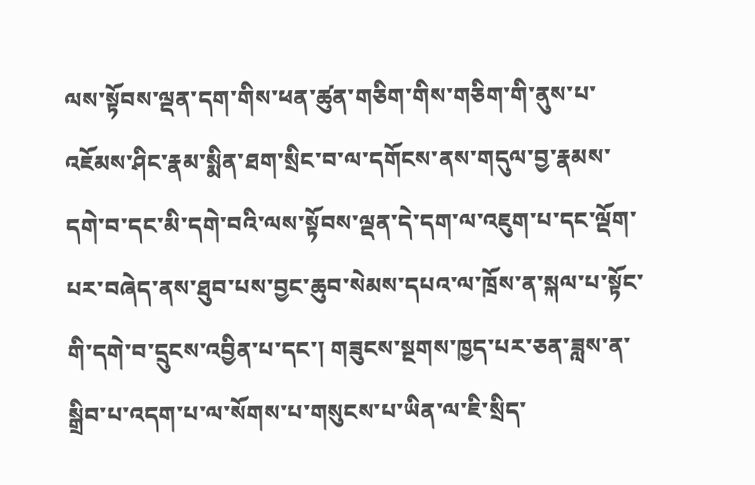ལས་སྟོབས་ལྡན་དག་གིས་ཕན་ཚུན་གཅིག་གིས་གཅིག་གི་ནུས་པ་འཇོམས་ཤིང་རྣམ་སྨིན་ཐག་སྲིང་བ་ལ་དགོངས་ནས་གདུལ་བྱ་རྣམས་དགེ་བ་དང་མི་དགེ་བའི་ལས་སྟོབས་ལྡན་དེ་དག་ལ་འཇུག་པ་དང་ལྡོག་པར་བཞེད་ནས་ཐུབ་པས་བྱང་ཆུབ་སེམས་དཔའ་ལ་ཁྲོས་ན་སྐལ་པ་སྟོང་གི་དགེ་བ་དྲུངས་འབྱིན་པ་དང་། གཟུངས་སྔགས་ཁྱད་པར་ཅན་ཟླས་ན་སྒྲིབ་པ་འདག་པ་ལ་སོགས་པ་གསུངས་པ་ཡིན་ལ་ཇི་སྲིད་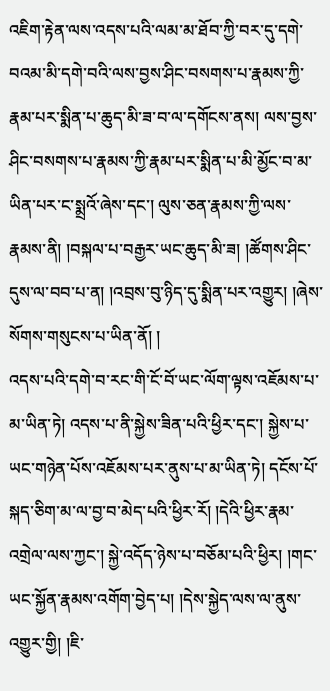འཇིག་རྟེན་ལས་འདས་པའི་ལམ་མ་ཐོབ་ཀྱི་བར་དུ་དགེ་བའམ་མི་དགེ་བའི་ལས་བྱས་ཤིང་བསགས་པ་རྣམས་ཀྱི་རྣམ་པར་སྨིན་པ་ཆུད་མི་ཟ་བ་ལ་དགོངས་ནས། ལས་བྱས་ཤིང་བསགས་པ་རྣམས་ཀྱི་རྣམ་པར་སྨིན་པ་མི་མྱོང་བ་མ་ཡིན་པར་ང་སྨྲའོ་ཞེས་དང་། ལུས་ཅན་རྣམས་ཀྱི་ལས་རྣམས་ནི། །བསྐལ་པ་བརྒྱར་ཡང་ཆུད་མི་ཟ། །ཚོགས་ཤིང་དུས་ལ་བབ་པ་ན། །འབྲས་བུ་ཉིད་དུ་སྨིན་པར་འགྱུར། །ཞེས་སོགས་གསུངས་པ་ཡིན་ནོ། །
འདས་པའི་དགེ་བ་རང་གི་ངོ་བོ་ཡང་ལོག་ལྟས་འཇོམས་པ་མ་ཡིན་ཏེ། འདས་པ་ནི་སྐྱེས་ཟིན་པའི་ཕྱིར་དང་། སྐྱེས་པ་ཡང་གཉེན་པོས་འཇོམས་པར་ནུས་པ་མ་ཡིན་ཏེ། དངོས་པོ་སྐད་ཅིག་མ་ལ་བྱ་བ་མེད་པའི་ཕྱིར་རོ། །དེའི་ཕྱིར་རྣམ་འགྲེལ་ལས་ཀྱང་། སྐྱེ་འདོད་ཉེས་པ་བཅོམ་པའི་ཕྱིར། །གང་ཡང་སྐྱོན་རྣམས་འགོག་བྱེད་པ། །དེས་སྐྱེད་ལས་ལ་ནུས་འགྱུར་གྱི། །ཇི་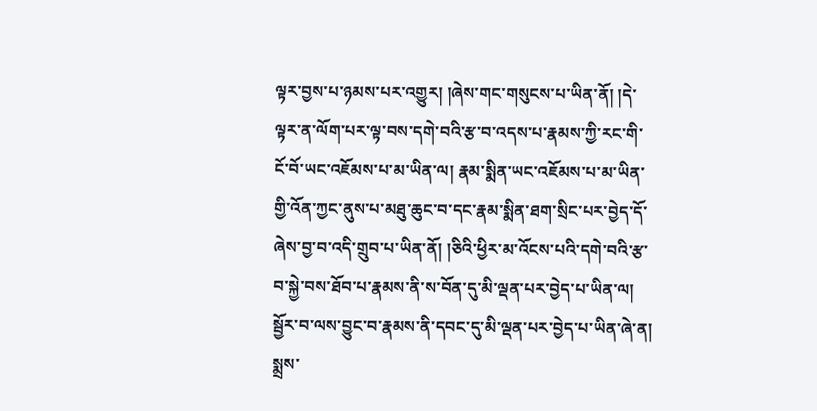ལྟར་བྱས་པ་ཉམས་པར་འགྱུར། །ཞེས་གང་གསུངས་པ་ཡིན་ནོ། །དེ་ལྟར་ན་ལོག་པར་ལྟ་བས་དགེ་བའི་རྩ་བ་འདས་པ་རྣམས་ཀྱི་རང་གི་ངོ་བོ་ཡང་འཇོམས་པ་མ་ཡིན་ལ། རྣམ་སྨིན་ཡང་འཇོམས་པ་མ་ཡིན་གྱི་འོན་ཀྱང་ནུས་པ་མཐུ་ཆུང་བ་དང་རྣམ་སྨིན་ཐག་སྲིང་པར་བྱེད་དོ་ཞེས་བྱ་བ་འདི་གྲུབ་པ་ཡིན་ནོ། །ཅིའི་ཕྱིར་མ་འོངས་པའི་དགེ་བའི་རྩ་བ་སྐྱེ་བས་ཐོབ་པ་རྣམས་ནི་ས་བོན་དུ་མི་ལྡན་པར་བྱེད་པ་ཡིན་ལ། སྦྱོར་བ་ལས་བྱུང་བ་རྣམས་ནི་དབང་དུ་མི་ལྡན་པར་བྱེད་པ་ཡིན་ཞེ་ན། སྨྲས་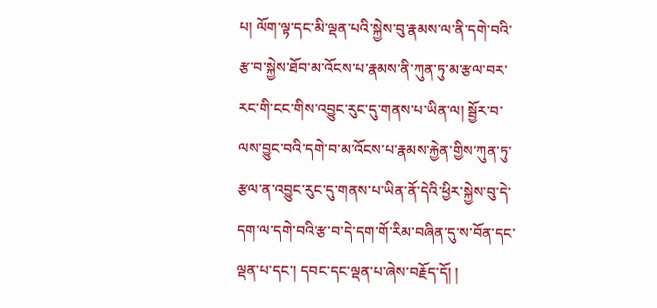པ། ལོག་ལྟ་དང་མི་ལྡན་པའི་སྐྱེས་བུ་རྣམས་ལ་ནི་དགེ་བའི་རྩ་བ་སྐྱེས་ཐོབ་མ་འོངས་པ་རྣམས་ནི་ཀུན་ཏུ་མ་རྩལ་བར་རང་གི་ངང་གིས་འབྱུང་རུང་དུ་གནས་པ་ཡིན་ལ། སྦྱོར་བ་ལས་བྱུང་བའི་དགེ་བ་མ་འོངས་པ་རྣམས་རྐྱེན་གྱིས་ཀུན་ཏུ་རྩལ་ན་འབྱུང་རུང་དུ་གནས་པ་ཡིན་ནོ་དེའི་ཕྱིར་སྐྱེས་བུ་དེ་དག་ལ་དགེ་བའི་རྩ་བ་དེ་དག་གོ་རིམ་བཞིན་དུ་ས་བོན་དང་ལྡན་པ་དང་། དབང་དང་ལྡན་པ་ཞེས་བརྗོད་དོ། །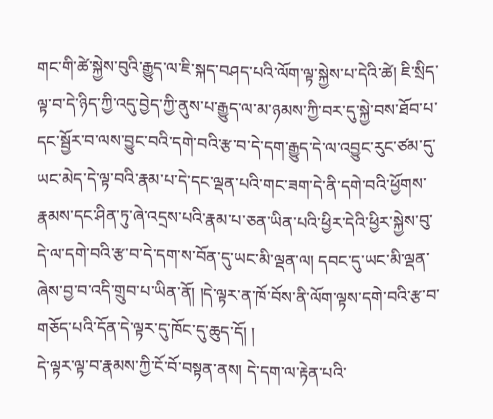གང་གི་ཚེ་སྐྱེས་བུའི་རྒྱུད་ལ་ཇི་སྐད་བཤད་པའི་ལོག་ལྟ་སྐྱེས་པ་དེའི་ཚེ། ཇི་སྲིད་ལྟ་བ་དེ་ཉིད་ཀྱི་འདུ་བྱེད་ཀྱི་ནུས་པ་རྒྱུད་ལ་མ་ཉམས་ཀྱི་བར་དུ་སྐྱེ་བས་ཐོབ་པ་དང་སྦྱོར་བ་ལས་བྱུང་བའི་དགེ་བའི་རྩ་བ་དེ་དག་རྒྱུད་དེ་ལ་འབྱུང་རུང་ཙམ་དུ་ཡང་མེད་དེ་ལྟ་བའི་རྣམ་པ་དེ་དང་ལྡན་པའི་གང་ཟག་དེ་ནི་དགེ་བའི་ཕྱོགས་རྣམས་དང་ཤིན་ཏུ་ཞེ་འདྲས་པའི་རྣམ་པ་ཅན་ཡིན་པའི་ཕྱིར་དེའི་ཕྱིར་སྐྱེས་བུ་དེ་ལ་དགེ་བའི་རྩ་བ་དེ་དག་ས་བོན་དུ་ཡང་མི་ལྡན་ལ། དབང་དུ་ཡང་མི་ལྡན་ཞེས་བྱ་བ་འདི་གྲུབ་པ་ཡིན་ནོ། །དེ་ལྟར་ན་ཁོ་བོས་ནི་ལོག་ལྟས་དགེ་བའི་རྩ་བ་གཅོད་པའི་དོན་དེ་ལྟར་དུ་ཁོང་དུ་ཆུད་དོ། །
དེ་ལྟར་ལྟ་བ་རྣམས་ཀྱི་ངོ་བོ་བསྟན་ནས། དེ་དག་ལ་རྟེན་པའི་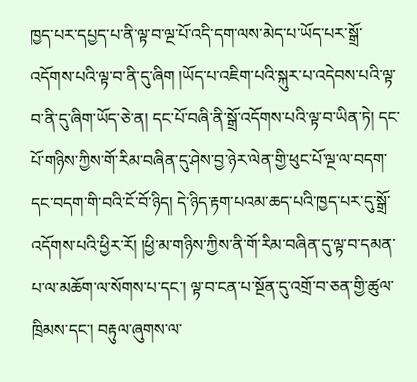ཁྱད་པར་དཔྱད་པ་ནི་ལྟ་བ་ལྔ་པོ་འདི་དག་ལས་མེད་པ་ཡོད་པར་སྒྲོ་འདོགས་པའི་ལྟ་བ་ནི་དུ་ཞིག །ཡོད་པ་འཇིག་པའི་སྐུར་པ་འདེབས་པའི་ལྟ་བ་ནི་དུ་ཞིག་ཡོད་ཅེ་ན། དང་པོ་བཞི་ནི་སྒྲོ་འདོགས་པའི་ལྟ་བ་ཡིན་ཏེ། དང་པོ་གཉིས་ཀྱིས་གོ་རིམ་བཞིན་དུ་ཤེས་བྱ་ཉེར་ལེན་གྱི་ཕུང་པོ་ལྔ་ལ་བདག་དང་བདག་གི་བའི་ངོ་བོ་ཉིད། དེ་ཉིད་རྟག་པའམ་ཆད་པའི་ཁྱད་པར་དུ་སྒྲོ་འདོགས་པའི་ཕྱིར་རོ། །ཕྱི་མ་གཉིས་ཀྱིས་ནི་གོ་རིམ་བཞིན་དུ་ལྟ་བ་དམན་པ་ལ་མཆོག་ལ་སོགས་པ་དང་། ལྟ་བ་ངན་པ་སྔོན་དུ་འགྲོ་བ་ཅན་གྱི་ཚུལ་ཁྲིམས་དང་། བརྟུལ་ཞུགས་ལ་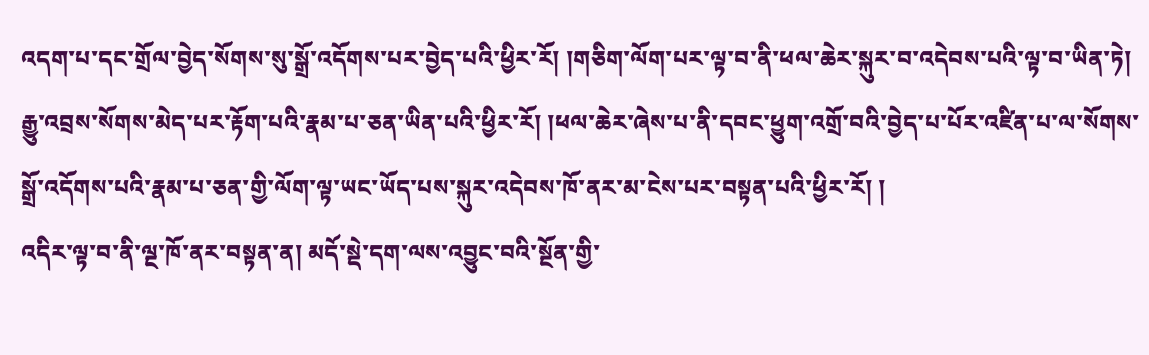འདག་པ་དང་གྲོལ་བྱེད་སོགས་སུ་སྒྲོ་འདོགས་པར་བྱེད་པའི་ཕྱིར་རོ། །གཅིག་ལོག་པར་ལྟ་བ་ནི་ཕལ་ཆེར་སྐུར་བ་འདེབས་པའི་ལྟ་བ་ཡིན་ཏེ། རྒྱུ་འབྲས་སོགས་མེད་པར་རྟོག་པའི་རྣམ་པ་ཅན་ཡིན་པའི་ཕྱིར་རོ། །ཕལ་ཆེར་ཞེས་པ་ནི་དབང་ཕྱུག་འགྲོ་བའི་བྱེད་པ་པོར་འཛིན་པ་ལ་སོགས་སྒྲོ་འདོགས་པའི་རྣམ་པ་ཅན་གྱི་ལོག་ལྟ་ཡང་ཡོད་པས་སྐུར་འདེབས་ཁོ་ནར་མ་ངེས་པར་བསྟན་པའི་ཕྱིར་རོ། །
འདིར་ལྟ་བ་ནི་ལྔ་ཁོ་ནར་བསྟན་ན། མདོ་སྡེ་དག་ལས་འབྱུང་བའི་སྔོན་གྱི་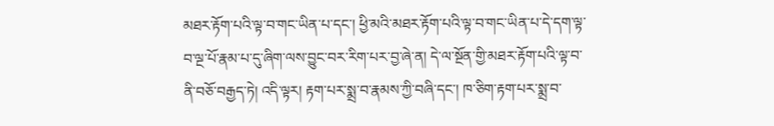མཐར་རྟོག་པའི་ལྟ་བ་གང་ཡིན་པ་དང་། ཕྱི་མའི་མཐར་རྟོག་པའི་ལྟ་བ་གང་ཡིན་པ་དེ་དག་ལྟ་བ་ལྔ་པོ་རྣམ་པ་དུ་ཞིག་ལས་བྱུང་བར་རིག་པར་བྱ་ཞེ་ན། དེ་ལ་སྔོན་གྱི་མཐར་རྟོག་པའི་ལྟ་བ་ནི་བཅོ་བརྒྱད་ཏེ། འདི་ལྟར། རྟག་པར་སྨྲ་བ་རྣམས་ཀྱི་བཞི་དང་། ཁ་ཅིག་རྟག་པར་སྨྲ་བ་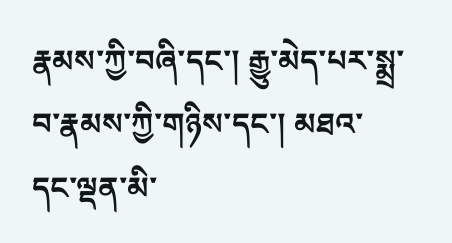རྣམས་ཀྱི་བཞི་དང་། རྒྱུ་མེད་པར་སྨྲ་བ་རྣམས་ཀྱི་གཉིས་དང་། མཐའ་དང་ལྡན་མི་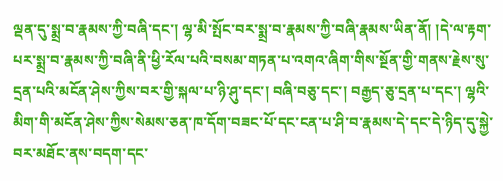ལྡན་དུ་སྨྲ་བ་རྣམས་ཀྱི་བཞི་དང་། ལྷ་མི་སྤོང་བར་སྨྲ་བ་རྣམས་ཀྱི་བཞི་རྣམས་ཡིན་ནོ། །དེ་ལ་རྟག་པར་སྨྲ་བ་རྣམས་ཀྱི་བཞི་ནི་ཕྱི་རོལ་པའི་བསམ་གཏན་པ་འགའ་ཞིག་གིས་སྔོན་གྱི་གནས་རྗེས་སུ་དྲན་པའི་མངོན་ཤེས་ཀྱིས་བར་གྱི་སྐལ་པ་ཉི་ཤུ་དང་། བཞི་བཅུ་དང་། བརྒྱད་ཅུ་དྲན་པ་དང་། ལྷའི་མིག་གི་མངོན་ཤེས་ཀྱིས་སེམས་ཅན་ཁ་དོག་བཟང་པོ་དང་ངན་པ་ཤི་བ་རྣམས་དེ་དང་དེ་ཉིད་དུ་སྐྱེ་བར་མཐོང་ནས་བདག་དང་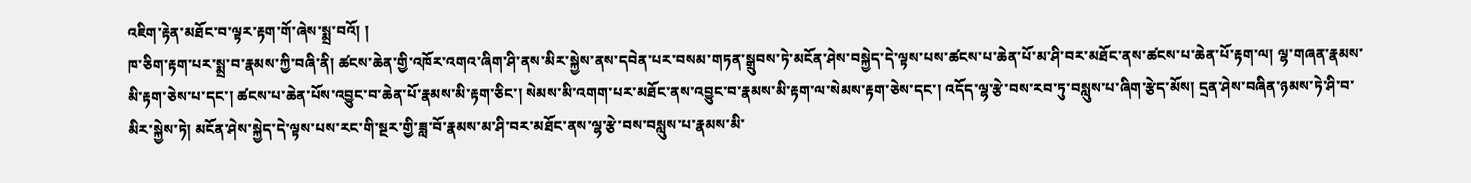འཇིག་རྟེན་མཐོང་བ་ལྟར་རྟག་གོ་ཞེས་སྨྲ་བའོ། །
ཁ་ཅིག་རྟག་པར་སྨྲ་བ་རྣམས་ཀྱི་བཞི་ནི། ཚངས་ཆེན་གྱི་འཁོར་འགའ་ཞིག་ཤི་ནས་མིར་སྐྱེས་ནས་དབེན་པར་བསམ་གཏན་སྒྲུབས་ཏེ་མངོན་ཤེས་བསྐྱེད་དེ་ལྟས་པས་ཚངས་པ་ཆེན་པོ་མ་ཤི་བར་མཐོང་ནས་ཚངས་པ་ཆེན་པོ་རྟག་ལ། ལྷ་གཞན་རྣམས་མི་རྟག་ཅེས་པ་དང་། ཚངས་པ་ཆེན་པོས་འབྱུང་བ་ཆེན་པོ་རྣམས་མི་རྟག་ཅིང་། སེམས་མི་འགག་པར་མཐོང་ནས་འབྱུང་བ་རྣམས་མི་རྟག་ལ་སེམས་རྟག་ཅེས་དང་། འདོད་ལྷ་རྩེ་བས་རབ་ཏུ་བསླུས་པ་ཞིག་རྩེད་མོས། དྲན་ཤེས་བཞིན་ཉམས་ཏེ་ཤི་བ་མིར་སྐྱེས་ཏེ། མངོན་ཤེས་སྐྱེད་དེ་ལྟས་པས་རང་གི་སྔར་གྱི་ཟླ་བོ་རྣམས་མ་ཤི་བར་མཐོང་ནས་ལྷ་རྩེ་བས་བསླུས་པ་རྣམས་མི་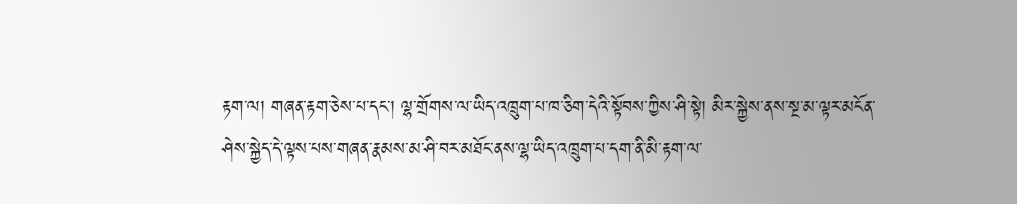རྟག་ལ། གཞན་རྟག་ཅེས་པ་དང་། ལྷ་གྲོགས་ལ་ཡིད་འཁྲུག་པ་ཁ་ཅིག་དེའི་སྟོབས་ཀྱིས་ཤི་སྟེ། མིར་སྐྱེས་ནས་སྔ་མ་ལྟར་མངོན་ཤེས་སྐྱེད་དེ་ལྟས་པས་གཞན་རྣམས་མ་ཤི་བར་མཐོང་ནས་ལྷ་ཡིད་འཁྲུག་པ་དག་ནི་མི་རྟག་ལ་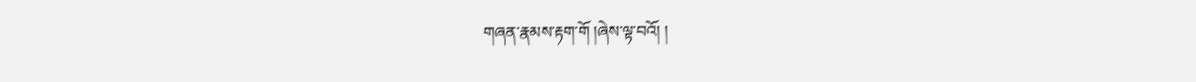གཞན་རྣམས་རྟག་གོ །ཞེས་ལྟ་བའོ། །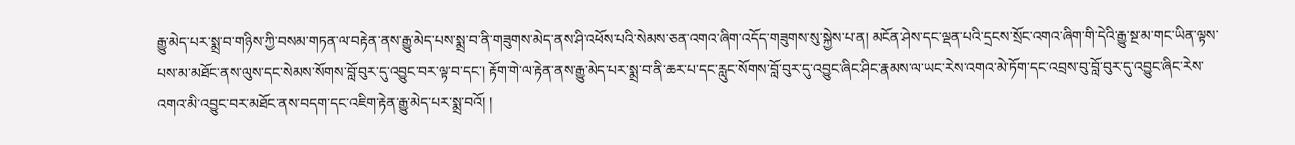རྒྱུ་མེད་པར་སྨྲ་བ་གཉིས་ཀྱི་བསམ་གཏན་ལ་བརྟེན་ནས་རྒྱུ་མེད་པས་སྨྲ་བ་ནི་གཟུགས་མེད་ནས་ཤི་འཕོས་པའི་སེམས་ཅན་འགའ་ཞིག་འདོད་གཟུགས་སུ་སྐྱེས་པ་ན། མངོན་ཤེས་དང་ལྡན་པའི་དྲངས་སྲོང་འགའ་ཞིག་གི་དེའི་རྒྱུ་སྔ་མ་གང་ཡིན་ལྟས་པས་མ་མཐོང་ནས་ལུས་དང་སེམས་སོགས་བློ་བུར་དུ་འབྱུང་བར་ལྟ་བ་དང་། རྟོག་གེ་ལ་རྟེན་ནས་རྒྱུ་མེད་པར་སྨྲ་བ་ནི་ཆར་པ་དང་རླུང་སོགས་བློ་བུར་དུ་འབྱུང་ཞིང་ཤིང་རྣམས་ལ་ཡང་རེས་འགའ་མེ་ཏོག་དང་འབྲས་བུ་བློ་བུར་དུ་འབྱུང་ཞིང་རེས་འགའ་མི་འབྱུང་བར་མཐོང་ནས་བདག་དང་འཇིག་རྟེན་རྒྱུ་མེད་པར་སྨྲ་བའོ། །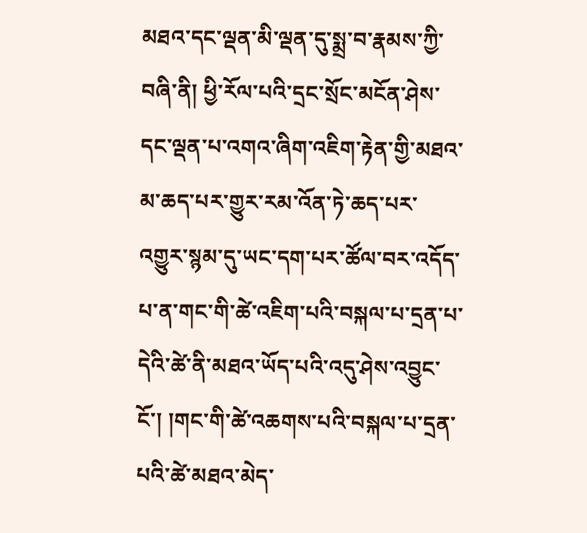མཐའ་དང་ལྡན་མི་ལྡན་དུ་སྨྲ་བ་རྣམས་ཀྱི་བཞི་ནི། ཕྱི་རོལ་པའི་དྲང་སྲོང་མངོན་ཤེས་དང་ལྡན་པ་འགའ་ཞིག་འཇིག་རྟེན་གྱི་མཐའ་མ་ཆད་པར་གྱུར་རམ་འོན་ཏེ་ཆད་པར་འགྱུར་སྙམ་དུ་ཡང་དག་པར་ཚོལ་བར་འདོད་པ་ན་གང་གི་ཚེ་འཇིག་པའི་བསྐལ་པ་དྲན་པ་དེའི་ཚེ་ནི་མཐའ་ཡོད་པའི་འདུ་ཤེས་འབྱུང་ངོ་། །གང་གི་ཚེ་འཆགས་པའི་བསྐལ་པ་དྲན་པའི་ཚེ་མཐའ་མེད་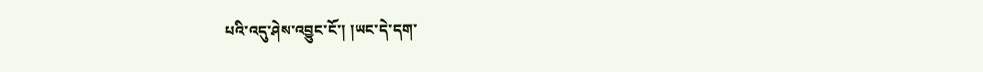པའི་འདུ་ཤེས་འབྱུང་ངོ་། །ཡང་དེ་དག་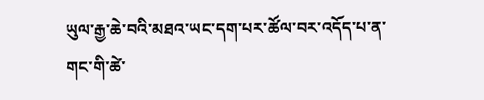ཡུལ་རྒྱ་ཆེ་བའི་མཐའ་ཡང་དག་པར་ཚོལ་བར་འདོད་པ་ན་གང་གི་ཚེ་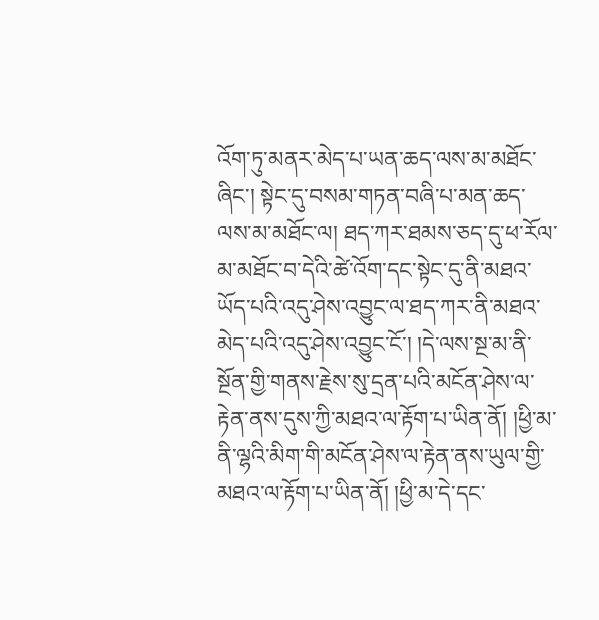འོག་ཏུ་མནར་མེད་པ་ཡན་ཆད་ལས་མ་མཐོང་ཞིང་། སྟེང་དུ་བསམ་གཏན་བཞི་པ་མན་ཆད་ལས་མ་མཐོང་ལ། ཐད་ཀར་ཐམས་ཅད་དུ་ཕ་རོལ་མ་མཐོང་བ་དེའི་ཚེ་འོག་དང་སྟེང་དུ་ནི་མཐའ་ཡོད་པའི་འདུ་ཤེས་འབྱུང་ལ་ཐད་ཀར་ནི་མཐའ་མེད་པའི་འདུ་ཤེས་འབྱུང་ངོ་། །དེ་ལས་སྔ་མ་ནི་སྔོན་གྱི་གནས་རྗེས་སུ་དྲན་པའི་མངོན་ཤེས་ལ་རྟེན་ནས་དུས་ཀྱི་མཐའ་ལ་རྟོག་པ་ཡིན་ནོ། །ཕྱི་མ་ནི་ལྷའི་མིག་གི་མངོན་ཤེས་ལ་རྟེན་ནས་ཡུལ་གྱི་མཐའ་ལ་རྟོག་པ་ཡིན་ནོ། །ཕྱི་མ་དེ་དང་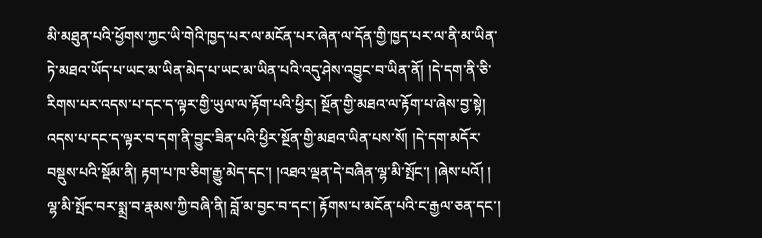མི་མཐུན་པའི་ཕྱོགས་ཀྱང་ཡི་གེའི་ཁྱད་པར་ལ་མངོན་པར་ཞེན་ལ་དོན་གྱི་ཁྱད་པར་ལ་ནི་མ་ཡིན་ཏེ་མཐའ་ཡོད་པ་ཡང་མ་ཡིན་མེད་པ་ཡང་མ་ཡིན་པའི་འདུ་ཤེས་འབྱུང་བ་ཡིན་ནོ། །དེ་དག་ནི་ཅི་རིགས་པར་འདས་པ་དང་ད་ལྟར་གྱི་ཡུལ་ལ་རྟོག་པའི་ཕྱིར། སྔོན་གྱི་མཐའ་ལ་རྟོག་པ་ཞེས་བྱ་སྟེ། འདས་པ་དང་ད་ལྟར་བ་དག་ནི་བྱུང་ཟིན་པའི་ཕྱིར་སྔོན་གྱི་མཐའ་ཡིན་པས་སོ། །དེ་དག་མདོར་བསྡུས་པའི་སྡོམ་ནི། རྟག་པ་ཁ་ཅིག་རྒྱུ་མེད་དང་། །འཐའ་ལྡན་དེ་བཞིན་ལྷ་མི་སྤོང་། །ཞེས་པའོ། །
ལྷ་མི་སྤོང་བར་སྨྲ་བ་རྣམས་ཀྱི་བཞི་ནི། བློ་མ་བྱང་བ་དང་། རྟོགས་པ་མངོན་པའི་ང་རྒྱལ་ཅན་དང་།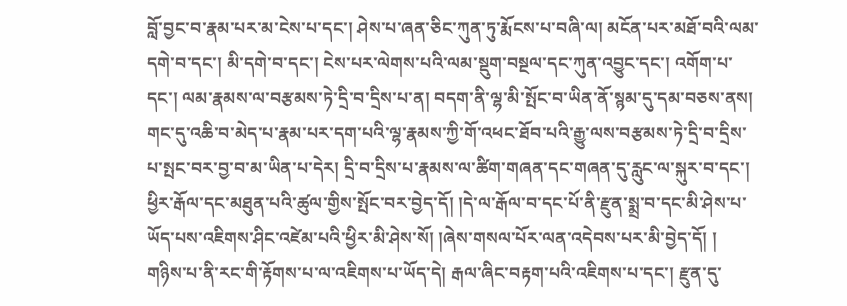བློ་བྱང་བ་རྣམ་པར་མ་ངེས་པ་དང་། ཤེས་པ་ཞན་ཅིང་ཀུན་ཏུ་རྨོངས་པ་བཞི་ལ། མངོན་པར་མཐོ་བའི་ལམ་དགེ་བ་དང་། མི་དགེ་བ་དང་། ངེས་པར་ལེགས་པའི་ལམ་སྡུག་བསྔལ་དང་ཀུན་འབྱུང་དང་། འགོག་པ་དང་། ལམ་རྣམས་ལ་བརྩམས་ཏེ་དྲི་བ་དྲིས་པ་ན། བདག་ནི་ལྷ་མི་སྤོང་བ་ཡིན་ནོ་སྙམ་དུ་དམ་བཅས་ནས། གང་དུ་འཆི་བ་མེད་པ་རྣམ་པར་དག་པའི་ལྷ་རྣམས་ཀྱི་གོ་འཕང་ཐོབ་པའི་རྒྱུ་ལས་བརྩམས་ཏེ་དྲི་བ་དྲིས་པ་སྤང་བར་བྱ་བ་མ་ཡིན་པ་དེར། དྲི་བ་དྲིས་པ་རྣམས་ལ་ཚིག་གཞན་དང་གཞན་དུ་རླུང་ལ་སྐུར་བ་དང་། ཕྱིར་རྒོལ་དང་མཐུན་པའི་ཚུལ་གྱིས་སྤོང་བར་བྱེད་དོ། །དེ་ལ་རྒོལ་བ་དང་པོ་ནི་རྫུན་སྨྲ་བ་དང་མི་ཤེས་པ་ཡོད་པས་འཇིགས་ཤིང་འཛེམ་པའི་ཕྱིར་མི་ཤེས་སོ། །ཞེས་གསལ་པོར་ལན་འདེབས་པར་མི་བྱེད་དོ། །
གཉིས་པ་ནི་རང་གི་རྟོགས་པ་ལ་འཇིགས་པ་ཡོད་དེ། རྒལ་ཞིང་བརྟག་པའི་འཇིགས་པ་དང་། རྫུན་དུ་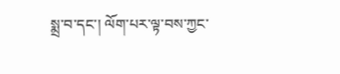སྨྲ་བ་དང་། ལོག་པར་ལྟ་བས་ཀྱང་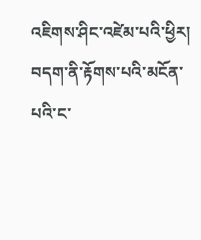འཇིགས་ཤིང་འཛེམ་པའི་ཕྱིར། བདག་ནི་རྟོགས་པའི་མངོན་པའི་ང་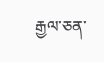རྒྱལ་ཅན་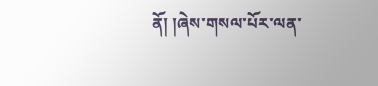ནོ། །ཞེས་གསལ་པོར་ལན་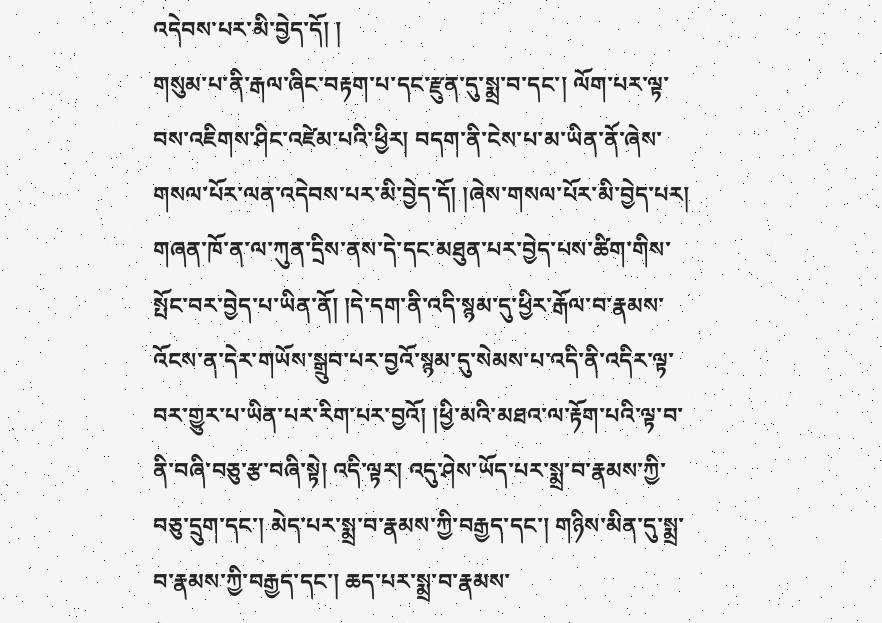འདེབས་པར་མི་བྱེད་དོ། །
གསུམ་པ་ནི་རྒལ་ཞིང་བརྟག་པ་དང་རྫུན་དུ་སྨྲ་བ་དང་། ལོག་པར་ལྟ་བས་འཇིགས་ཤིང་འཛེམ་པའི་ཕྱིར། བདག་ནི་ངེས་པ་མ་ཡིན་ནོ་ཞེས་གསལ་པོར་ལན་འདེབས་པར་མི་བྱེད་དོ། །ཞེས་གསལ་པོར་མི་བྱེད་པར། གཞན་ཁོ་ན་ལ་ཀུན་དྲིས་ནས་དེ་དང་མཐུན་པར་བྱེད་པས་ཚིག་གིས་སྤོང་བར་བྱེད་པ་ཡིན་ནོ། །དེ་དག་ནི་འདི་སྙམ་དུ་ཕྱིར་རྒོལ་བ་རྣམས་འོངས་ན་དེར་གཡོས་སྒྲུབ་པར་བྱའོ་སྙམ་དུ་སེམས་པ་འདི་ནི་འདིར་ལྟ་བར་གྱུར་པ་ཡིན་པར་རིག་པར་བྱའོ། །ཕྱི་མའི་མཐའ་ལ་རྟོག་པའི་ལྟ་བ་ནི་བཞི་བཅུ་རྩ་བཞི་སྟེ། འདི་ལྟར། འདུ་ཤེས་ཡོད་པར་སྨྲ་བ་རྣམས་ཀྱི་བཅུ་དྲུག་དང་། མེད་པར་སྨྲ་བ་རྣམས་ཀྱི་བརྒྱད་དང་། གཉིས་མིན་དུ་སྨྲ་བ་རྣམས་ཀྱི་བརྒྱད་དང་། ཆད་པར་སྨྲ་བ་རྣམས་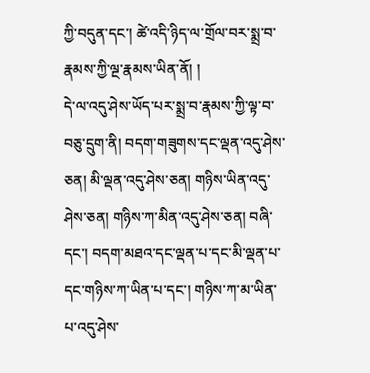ཀྱི་བདུན་དང་། ཚེ་འདི་ཉིད་ལ་གྲོལ་བར་སྨྲ་བ་རྣམས་ཀྱི་ལྔ་རྣམས་ཡིན་ནོ། །
དེ་ལ་འདུ་ཤེས་ཡོད་པར་སྨྲ་བ་རྣམས་ཀྱི་ལྟ་བ་བཅུ་དྲུག་ནི། བདག་གཟུགས་དང་ལྡན་འདུ་ཤེས་ཅན། མི་ལྡན་འདུ་ཤེས་ཅན། གཉིས་ཡིན་འདུ་ཤེས་ཅན། གཉིས་ཀ་མིན་འདུ་ཤེས་ཅན། བཞི་དང་། བདག་མཐའ་དང་ལྡན་པ་དང་མི་ལྡན་པ་དང་གཉིས་ཀ་ཡིན་པ་དང་། གཉིས་ཀ་མ་ཡིན་པ་འདུ་ཤེས་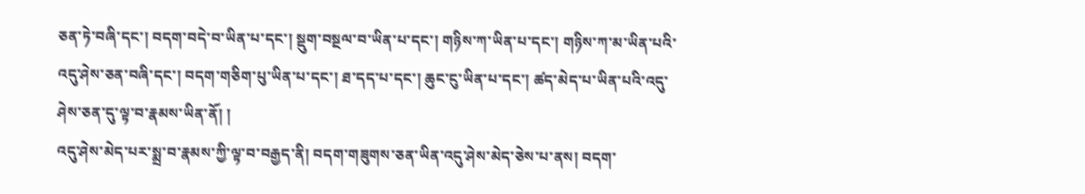ཅན་ཏེ་བཞི་དང་། བདག་བདེ་བ་ཡིན་པ་དང་། སྡུག་བསྔལ་བ་ཡིན་པ་དང་། གཉིས་ཀ་ཡིན་པ་དང་། གཉིས་ཀ་མ་ཡིན་པའི་འདུ་ཤེས་ཅན་བཞི་དང་། བདག་གཅིག་པུ་ཡིན་པ་དང་། ཐ་དད་པ་དང་། ཆུང་ངུ་ཡིན་པ་དང་། ཚད་མེད་པ་ཡིན་པའི་འདུ་ཤེས་ཅན་དུ་ལྟ་བ་རྣམས་ཡིན་ནོ། །
འདུ་ཤེས་མེད་པར་སྨྲ་བ་རྣམས་ཀྱི་ལྟ་བ་བརྒྱད་ནི། བདག་གཟུགས་ཅན་ཡིན་འདུ་ཤེས་མེད་ཅེས་པ་ནས། བདག་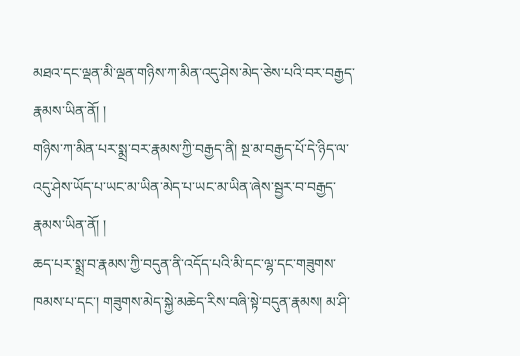མཐའ་དང་ལྡན་མི་ལྡན་གཉིས་ཀ་མིན་འདུ་ཤེས་མེད་ཅེས་པའི་བར་བརྒྱད་རྣམས་ཡིན་ནོ། །
གཉིས་ཀ་མིན་པར་སྨྲ་བར་རྣམས་ཀྱི་བརྒྱད་ནི། སྔ་མ་བརྒྱད་པོ་དེ་ཉིད་ལ་འདུ་ཤེས་ཡོད་པ་ཡང་མ་ཡིན་མེད་པ་ཡང་མ་ཡིན་ཞེས་སྦྱར་བ་བརྒྱད་རྣམས་ཡིན་ནོ། །
ཆད་པར་སྨྲ་བ་རྣམས་ཀྱི་བདུན་ནི་འདོད་པའི་མི་དང་ལྷ་དང་གཟུགས་ཁམས་པ་དང་། གཟུགས་མེད་སྐྱེ་མཆེད་རིས་བཞི་སྟེ་བདུན་རྣམས། མ་ཤི་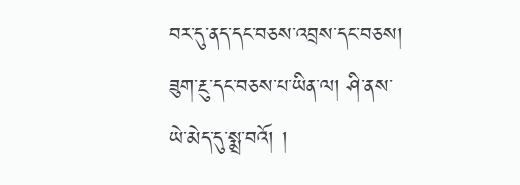བར་དུ་ནད་དང་བཅས་འབྲས་དང་བཅས། ཟུག་རྔུ་དང་བཅས་པ་ཡིན་ལ། ཤི་ནས་ཡེ་མེད་དུ་སྨྲ་བའོ། །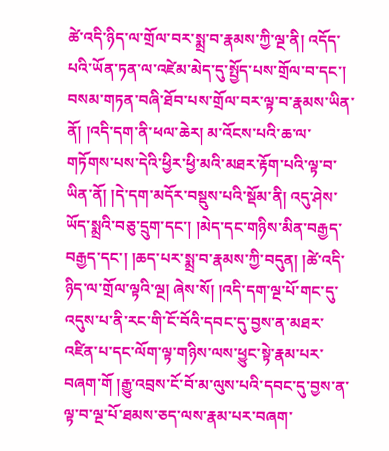ཚེ་འདི་ཉིད་ལ་གྲོལ་བར་སྨྲ་བ་རྣམས་ཀྱི་ལྔ་ནི། འདོད་པའི་ཡོན་ཏན་ལ་འཛེམ་མེད་དུ་སྤྱོད་པས་གྲོལ་བ་དང་། བསམ་གཏན་བཞི་ཐོབ་པས་གྲོལ་བར་ལྟ་བ་རྣམས་ཡིན་ནོ། །འདི་དག་ནི་ཕལ་ཆེར། མ་འོངས་པའི་ཆ་ལ་གཏོགས་པས་དེའི་ཕྱིར་ཕྱི་མའི་མཐར་རྟོག་པའི་ལྟ་བ་ཡིན་ནོ། །དེ་དག་མདོར་བསྡུས་པའི་སྡོམ་ནི། འདུ་ཤེས་ཡོད་སྨྲའི་བཅུ་དྲུག་དང་། །མེད་དང་གཉིས་མིན་བརྒྱད་བརྒྱད་དང་། །ཆད་པར་སྨྲ་བ་རྣམས་ཀྱི་བདུན། །ཚེ་འདི་ཉིད་ལ་གྲོལ་ལྟའི་ལྔ། ཞེས་སོ། །འདི་དག་ལྔ་པོ་གང་དུ་འདུས་པ་ནི་རང་གི་ངོ་བོའི་དབང་དུ་བྱས་ན་མཐར་འཛིན་པ་དང་ལོག་ལྟ་གཉིས་ལས་ཕྱུང་སྟེ་རྣམ་པར་བཞག་གོ །རྒྱུ་འབྲས་ངོ་བོ་མ་ལུས་པའི་དབང་དུ་བྱས་ན་ལྟ་བ་ལྔ་པོ་ཐམས་ཅད་ལས་རྣམ་པར་བཞག་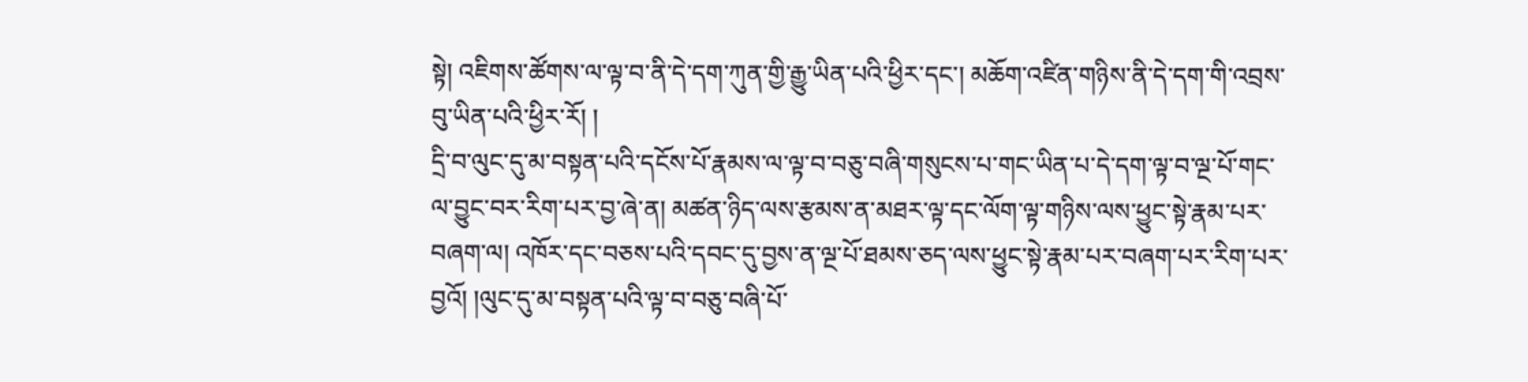སྟེ། འཇིགས་ཚོགས་ལ་ལྟ་བ་ནི་དེ་དག་ཀུན་གྱི་རྒྱུ་ཡིན་པའི་ཕྱིར་དང་། མཆོག་འཛིན་གཉིས་ནི་དེ་དག་གི་འབྲས་བུ་ཡིན་པའི་ཕྱིར་རོ། །
དྲི་བ་ལུང་དུ་མ་བསྟན་པའི་དངོས་པོ་རྣམས་ལ་ལྟ་བ་བཅུ་བཞི་གསུངས་པ་གང་ཡིན་པ་དེ་དག་ལྟ་བ་ལྔ་པོ་གང་ལ་བྱུང་བར་རིག་པར་བྱ་ཞེ་ན། མཚན་ཉིད་ལས་རྩམས་ན་མཐར་ལྟ་དང་ལོག་ལྟ་གཉིས་ལས་ཕྱུང་སྟེ་རྣམ་པར་བཞག་ལ། འཁོར་དང་བཅས་པའི་དབང་དུ་བྱས་ན་ལྔ་པོ་ཐམས་ཅད་ལས་ཕྱུང་སྟེ་རྣམ་པར་བཞག་པར་རིག་པར་བྱའོ། །ལུང་དུ་མ་བསྟན་པའི་ལྟ་བ་བཅུ་བཞི་པོ་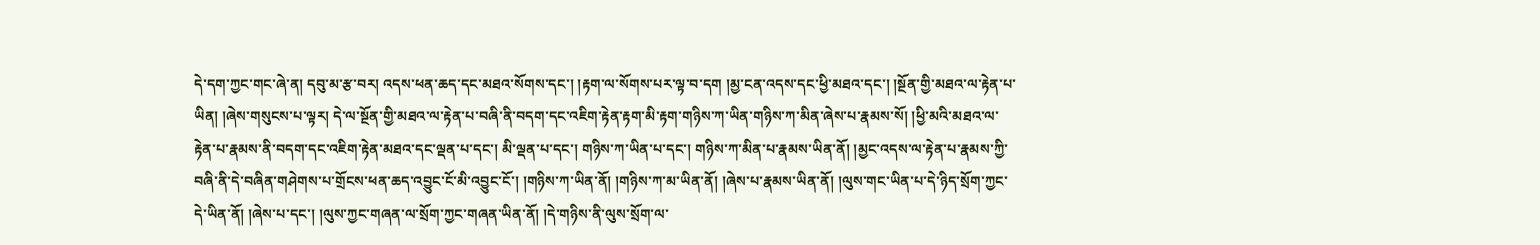དེ་དག་ཀྱང་གང་ཞེ་ན། དབུ་མ་རྩ་བར། འདས་ཕན་ཆད་དང་མཐའ་སོགས་དང་། །རྟག་ལ་སོགས་པར་ལྟ་བ་དག །མྱ་ངན་འདས་དང་ཕྱི་མཐའ་དང་། །སྔོན་གྱི་མཐའ་ལ་རྟེན་པ་ཡིན། །ཞེས་གསུངས་པ་ལྟར། དེ་ལ་སྔོན་གྱི་མཐའ་ལ་རྟེན་པ་བཞི་ནི་བདག་དང་འཇིག་རྟེན་རྟག་མི་རྟག་གཉིས་ཀ་ཡིན་གཉིས་ཀ་མིན་ཞེས་པ་རྣམས་སོ། །ཕྱི་མའི་མཐའ་ལ་རྟེན་པ་རྣམས་ནི་བདག་དང་འཇིག་རྟེན་མཐའ་དང་ལྡན་པ་དང་། མི་ལྡན་པ་དང་། གཉིས་ཀ་ཡིན་པ་དང་། གཉིས་ཀ་མིན་པ་རྣམས་ཡིན་ནོ། །མྱང་འདས་ལ་རྟེན་པ་རྣམས་ཀྱི་བཞི་ནི་དེ་བཞིན་གཤེགས་པ་གྲོངས་ཕན་ཆད་འབྱུང་ངོ་མི་འབྱུང་ངོ་། །གཉིས་ཀ་ཡིན་ནོ། །གཉིས་ཀ་མ་ཡིན་ནོ། །ཞེས་པ་རྣམས་ཡིན་ནོ། །ལུས་གང་ཡིན་པ་དེ་ཉིད་སྲོག་ཀྱང་དེ་ཡིན་ནོ། །ཞེས་པ་དང་། །ལུས་ཀྱང་གཞན་ལ་སྲོག་ཀྱང་གཞན་ཡིན་ནོ། །དེ་གཉིས་ནི་ལུས་སྲོག་ལ་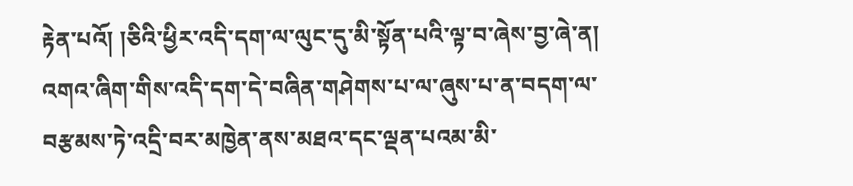རྟེན་པའོ། །ཅིའི་ཕྱིར་འདི་དག་ལ་ལུང་དུ་མི་སྟོན་པའི་ལྟ་བ་ཞེས་བྱ་ཞེ་ན། འགའ་ཞིག་གིས་འདི་དག་དེ་བཞིན་གཤེགས་པ་ལ་ཞུས་པ་ན་བདག་ལ་བརྩམས་ཏེ་འདྲི་བར་མཁྱེན་ནས་མཐའ་དང་ལྡན་པའམ་མི་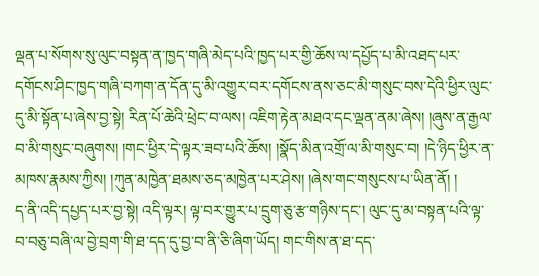ལྡན་པ་སོགས་སུ་ལུང་བསྟན་ན་ཁྱད་གཞི་མེད་པའི་ཁྱད་པར་གྱི་ཆོས་ལ་དཔྱོད་པ་མི་འཐད་པར་དགོངས་ཤིང་ཁྱད་གཞི་བཀག་ན་དོན་དུ་མི་འགྱུར་བར་དགོངས་ནས་ཅང་མི་གསུང་བས་དེའི་ཕྱིར་ལུང་དུ་མི་སྟོན་པ་ཞེས་བྱ་སྟེ། རིན་པོ་ཆེའི་ཕྲེང་བ་ལས། འཇིག་རྟེན་མཐའ་དང་ལྡན་ནམ་ཞེས། །ཞུས་ན་རྒྱལ་བ་མི་གསུང་བཞུགས། །གང་ཕྱིར་དེ་ལྟར་ཟབ་པའི་ཆོས། །སྣོད་མིན་འགྲོ་ལ་མི་གསུང་བ། །དེ་ཉིད་ཕྱིར་ན་མཁས་རྣམས་ཀྱིས། །ཀུན་མཁྱེན་ཐམས་ཅད་མཁྱེན་པར་ཤེས། །ཞེས་གང་གསུངས་པ་ཡིན་ནོ། །
ད་ནི་འདི་དཔྱད་པར་བྱ་སྟེ། འདི་ལྟར། ལྟ་བར་གྱུར་པ་དྲུག་ཅུ་རྩ་གཉིས་དང་། ལུང་དུ་མ་བསྟན་པའི་ལྟ་བ་བཅུ་བཞི་ལ་བྱེ་བྲག་གི་ཐ་དད་དུ་བྱ་བ་ནི་ཅི་ཞིག་ཡོད། གང་གིས་ན་ཐ་དད་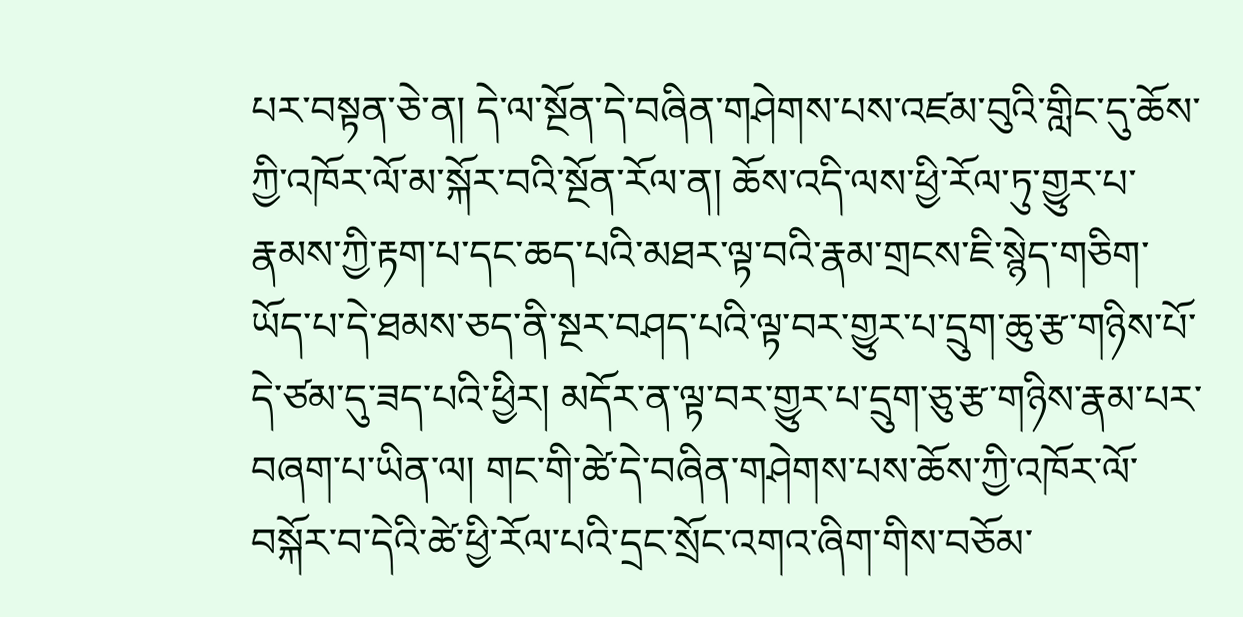པར་བསྟན་ཅེ་ན། དེ་ལ་སྔོན་དེ་བཞིན་གཤེགས་པས་འཛམ་བུའི་གླིང་དུ་ཆོས་ཀྱི་འཁོར་ལོ་མ་སྐོར་བའི་སྔོན་རོལ་ན། ཆོས་འདི་ལས་ཕྱི་རོལ་ཏུ་གྱུར་པ་རྣམས་ཀྱི་རྟག་པ་དང་ཆད་པའི་མཐར་ལྟ་བའི་རྣམ་གྲངས་ཇི་སྙེད་གཅིག་ཡོད་པ་དེ་ཐམས་ཅད་ནི་སྔར་བཤད་པའི་ལྟ་བར་གྱུར་པ་དྲུག་ཆུ་རྩ་གཉིས་པོ་དེ་ཙམ་དུ་ཟད་པའི་ཕྱིར། མདོར་ན་ལྟ་བར་གྱུར་པ་དྲུག་ཅུ་རྩ་གཉིས་རྣམ་པར་བཞག་པ་ཡིན་ལ། གང་གི་ཚེ་དེ་བཞིན་གཤེགས་པས་ཆོས་ཀྱི་འཁོར་ལོ་བསྐོར་བ་དེའི་ཚེ་ཕྱི་རོལ་པའི་དྲང་སྲོང་འགའ་ཞིག་གིས་བཅོམ་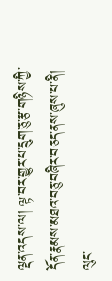ལྡན་འདས་ལ། ལྟ་བར་གྱུར་པ་དྲུག་ཅུ་རྩ་གཉིས་ཀྱི་དོན་རྣམས་མཐའ་བཅུ་བཞིར་བཅད་ནས་ཞུས་པ་ནི། ལུང་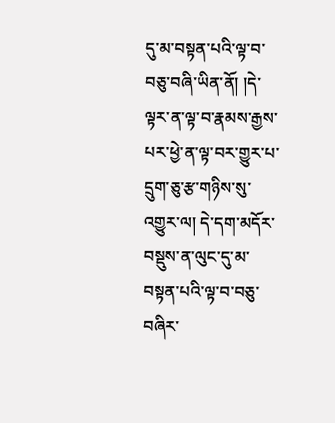དུ་མ་བསྟན་པའི་ལྟ་བ་བཅུ་བཞི་ཡིན་ནོ། །དེ་ལྟར་ན་ལྟ་བ་རྣམས་རྒྱས་པར་ཕྱེ་ན་ལྟ་བར་གྱུར་པ་དྲུག་ཅུ་རྩ་གཉིས་སུ་འགྱུར་ལ། དེ་དག་མདོར་བསྡུས་ན་ལུང་དུ་མ་བསྟན་པའི་ལྟ་བ་བཅུ་བཞིར་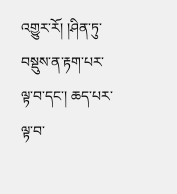འགྱུར་རོ། །ཤིན་ཏུ་བསྡུས་ན་རྟག་པར་ལྟ་བ་དང་། ཆད་པར་ལྟ་བ་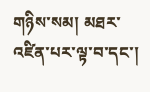གཉིས་སམ། མཐར་འཛིན་པར་ལྟ་བ་དང་།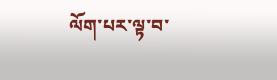ལོག་པར་ལྟ་བ་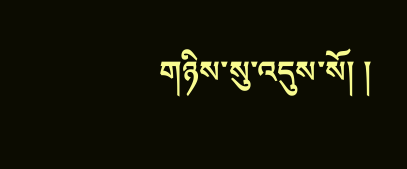གཉིས་སུ་འདུས་སོ། །